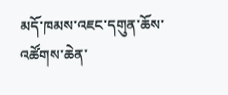མདོ་ཁམས་འཇང་དགུན་ཆོས་འཚོགས་ཆེན་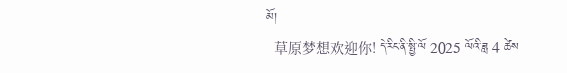མོ།
  草原梦想欢迎你! དེ་རིང་ནི་སྤྱི་ལོ 2025 ལོའི་ཟླ 4 ཚེས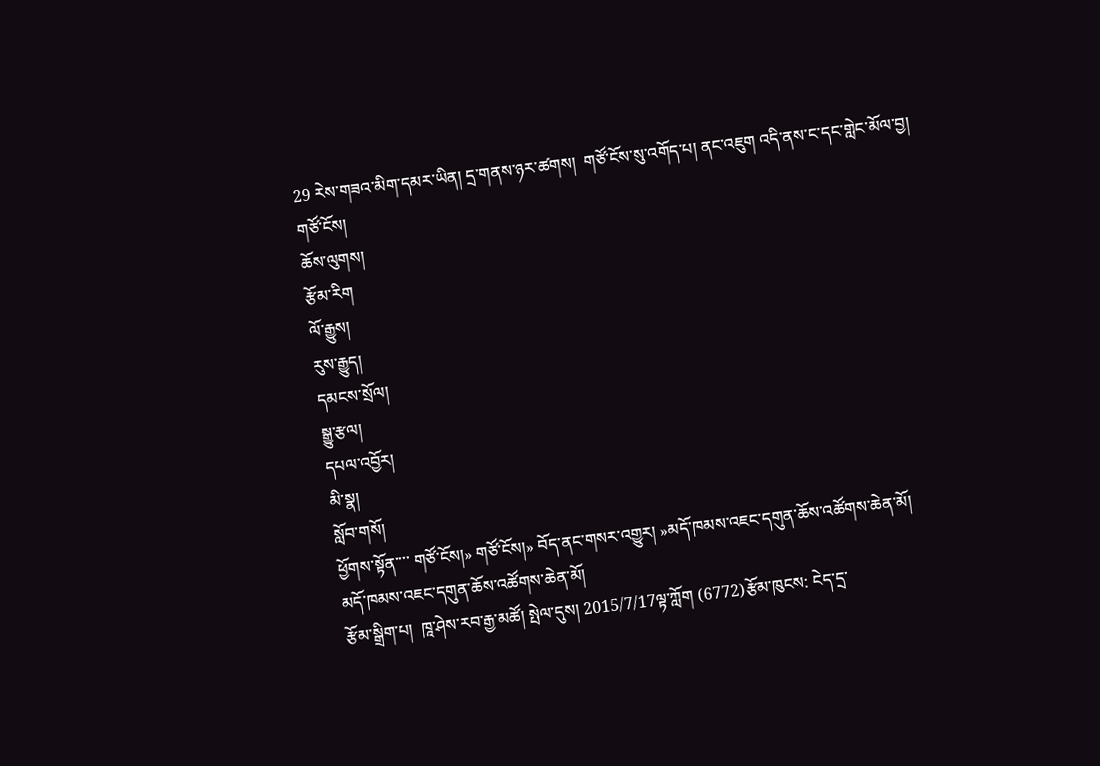29 རེས་གཟའ་མིག་དམར་ཡིན། དྲ་གནས་ཉར་ཚགས།  གཙོ་ངོས་སུ་འགོད་པ། ནང་འཇུག འདི་ནས་ང་དང་གླེང་མོལ་བྱ།
གཙོ་ངོས།
ཆོས་ལུགས།
རྩོམ་རིག
ལོ་རྒྱུས།
རུས་རྒྱུད།
དམངས་སྲོལ།
སྒྱུ་རྩལ།
དཔལ་འབྱོར།
མི་སྣ།
སློབ་གསོ།
ཕྱོགས་སྟོན་་་་ གཙོ་ངོས།» གཙོ་ངོས།» བོད་ནང་གསར་འགྱུར། »མདོ་ཁམས་འཇང་དགུན་ཆོས་འཚོགས་ཆེན་མོ།
མདོ་ཁམས་འཇང་དགུན་ཆོས་འཚོགས་ཆེན་མོ།
རྩོམ་སྒྲིག་པ།  ཁཱ་ཤེས་རབ་རྒྱ་མཚོ། སྤེལ་དུས། 2015/7/17ལྟ་ཀློག (6772)རྩོམ་ཁུངས: ངེད་དྲ་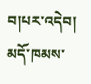བ།པར་འདེབ།
མདོ་ཁམས་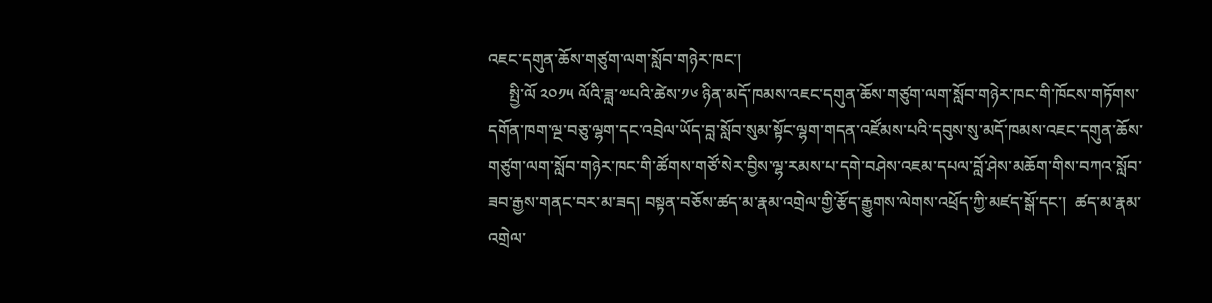འཇང་དགུན་ཆོས་གཙུག་ལག་སློབ་གཉེར་ཁང་།
     སྤྱི་ལོ ༢༠༡༥ ལོའི་ཟླ་༧པའི་ཚེས་༡༦ ཉིན་མདོ་ཁམས་འཇང་དགུན་ཆོས་གཙུག་ལག་སློབ་གཉེར་ཁང་གི་ཁོངས་གཏོགས་དགོན་ཁག་ལྔ་བཅུ་ལྷག་དང་འབྲེལ་ཡོད་བླ་སློབ་སུམ་སྟོང་ལྷག་གདན་འཛོམས་པའི་དབུས་སུ་མདོ་ཁམས་འཇང་དགུན་ཆོས་གཙུག་ལག་སློབ་གཉེར་ཁང་གི་ཚོགས་གཙོ་སེར་བྱིས་ལྷ་རམས་པ་དགེ་བཤེས་འཇམ་དཔལ་བློ་ཤེས་མཆོག་གིས་བཀའ་སློབ་ཟབ་རྒྱས་གནང་བར་མ་ཟད། བསྟན་བཅོས་ཚད་མ་རྣམ་འགྲེལ་གྱི་རྩོད་རྒྱུགས་ལེགས་འཕྲོད་ཀྱི་མཛད་སྒོ་དང་།  ཚད་མ་རྣམ་འགྲེལ་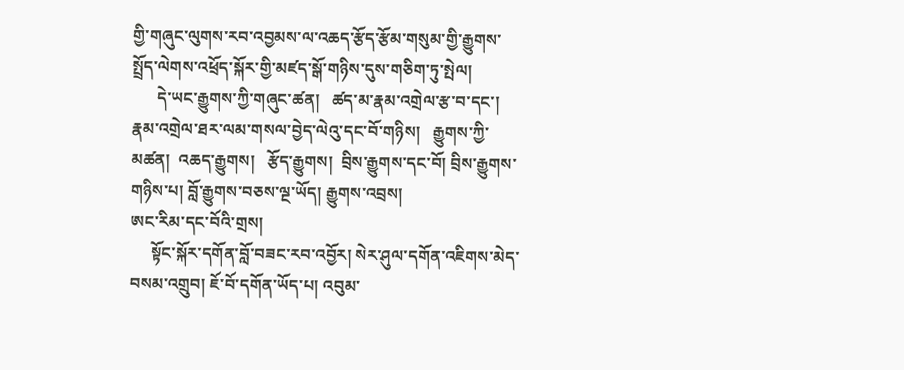གྱི་གཞུང་ལུགས་རབ་འབྱམས་ལ་འཆད་རྩོད་རྩོམ་གསུམ་གྱི་རྒྱུགས་སྤྲོད་ལེགས་འཕྲོད་སྐོར་གྱི་མཛད་སྒོ་གཉིས་དུས་གཅིག་ཏུ་སྤེལ།
      དེ་ཡང་རྒྱུགས་ཀྱི་གཞུང་ཚན།   ཚད་མ་རྣམ་འགྲེལ་རྩ་བ་དང་།   རྣམ་འགྲེལ་ཐར་ལམ་གསལ་བྱེད་ལེའུ་དང་བོ་གཉིས།   རྒྱུགས་ཀྱི་མཚན།  འཆད་རྒྱུགས།   རྩོད་རྒྱུགས།  བྲིས་རྒྱུགས་དང་བོ། བྲིས་རྒྱུགས་གཉིས་པ། བློ་རྒྱུགས་བཅས་ལྔ་ཡོད། རྒྱུགས་འབྲས།
ཨང་རིམ་དང་བོའི་གྲས།
     སྟོང་སྐོར་དགོན་བློ་བཟང་རབ་འབྱོར། སེར་ཤུལ་དགོན་འཇིགས་མེད་བསམ་འགྲུབ། ཇོ་བོ་དགོན་ཡོད་པ། འབུམ་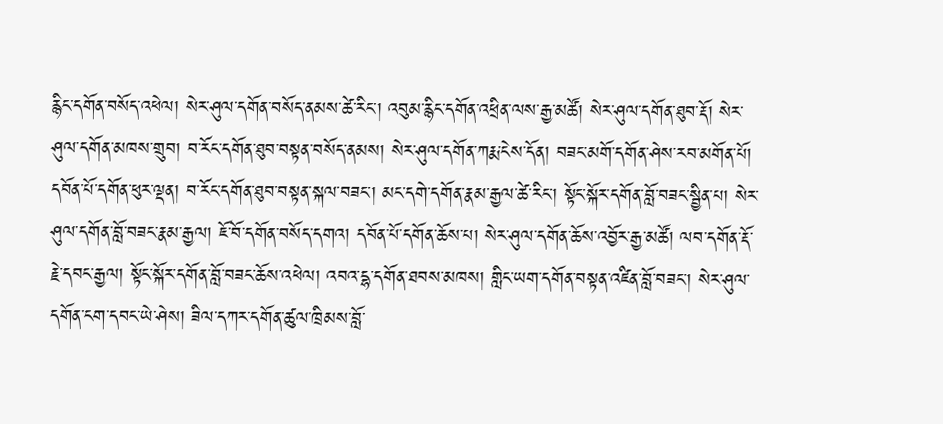རྙིང་དགོན་བསོད་འཕེལ། སེར་ཤུལ་དགོན་བསོད་ནམས་ཚེ་རིང་། འབུམ་རྙིང་དགོན་འཕྲིན་ལས་རྒྱ་མཚོ། སེར་ཤུལ་དགོན་ཐུབ་རྡོ། སེར་ཤུལ་དགོན་མཁས་གྲུབ། བ་རོང་དགོན་ཐུབ་བསྟན་བསོད་ནམས། སེར་ཤུལ་དགོན་ཀརྨ་ངེས་དོན། བཟང་མགོ་དགོན་ཤེས་རབ་མགོན་པོ། དབོན་པོ་དགོན་ཕུར་ལྡན། བ་རོང་དགོན་ཐུབ་བསྟན་སྐལ་བཟང་། མང་དགེ་དགོན་རྣམ་རྒྱལ་ཚེ་རིང་། སྟོང་སྐོར་དགོན་བློ་བཟང་སྦྱིན་པ། སེར་ཤུལ་དགོན་བློ་བཟང་རྣམ་རྒྱལ། ཇོ་བོ་དགོན་བསོད་དགའ། དབོན་པོ་དགོན་ཆོས་པ། སེར་ཤུལ་དགོན་ཆོས་འབྱོར་རྒྱ་མཚོ། ལབ་དགོན་རྡོ་རྗེ་དབང་རྒྱལ། སྟོང་སྐོར་དགོན་བློ་བཟང་ཆོས་འཕེལ། འབའ་དྷ་དགོན་ཐབས་མཁས། གླིང་ཡག་དགོན་བསྟན་འཛིན་བློ་བཟང་། སེར་ཤུལ་དགོན་ངག་དབང་ཡེ་ཤེས། ཟིལ་དཀར་དགོན་ཚུལ་ཁྲིམས་བློ་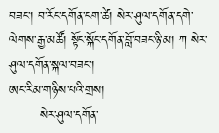བཟང་། བ་རོང་དགོན་ངག་ཚེ། སེར་ཤུལ་དགོན་དགེ་ལེགས་རྒྱ་མཚོ། སྟོང་སྐོང་དགོན་བློ་བཟང་ཉི་མ། ཀ སེར་ཤུལ་དགོན་སྐལ་བཟང་།
ཨང་རིམ་གཉིས་པའི་གྲས།
       སེར་ཤུལ་དགོན་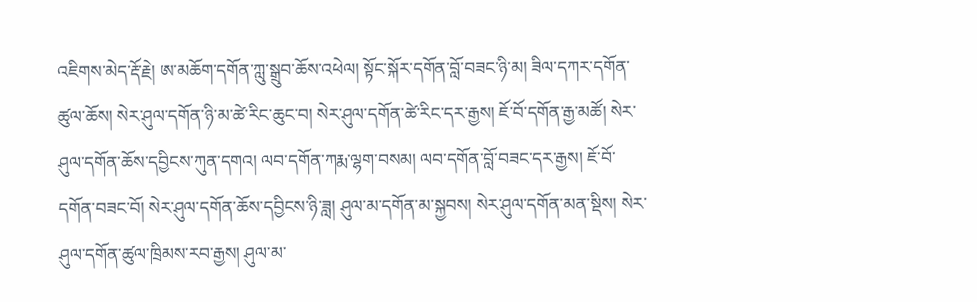འཇིགས་མེད་རྡོ་རྗེ། ཨ་མཆོག་དགོན་ཀླུ་སྒྲུབ་ཆོས་འཕེལ། སྟོང་སྐོར་དགོན་བློ་བཟང་ཉི་མ། ཟིལ་དཀར་དགོན་ཚུལ་ཆོས། སེར་ཤུལ་དགོན་ཉི་མ་ཚེ་རིང་ཆུང་བ། སེར་ཤུལ་དགོན་ཚེ་རིང་དར་རྒྱས། ཇོ་བོ་དགོན་རྒྱ་མཚོ། སེར་ཤུལ་དགོན་ཆོས་དབྱིངས་ཀུན་དགའ། ལབ་དགོན་ཀརྨ་ལྷག་བསམ། ལབ་དགོན་བློ་བཟང་དར་རྒྱས། ཇོ་བོ་དགོན་བཟང་བོ། སེར་ཤུལ་དགོན་ཆོས་དབྱིངས་ཉི་ཟླ། ཤུལ་མ་དགོན་མ་སྐྱབས། སེར་ཤུལ་དགོན་མན་སྡིས། སེར་ཤུལ་དགོན་ཚུལ་ཁྲིམས་རབ་རྒྱས། ཤུལ་མ་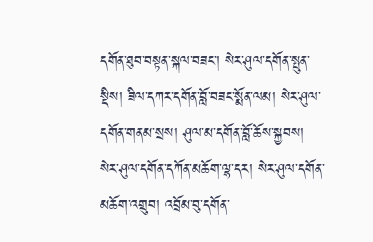དགོན་ཐུབ་བསྟན་སྐལ་བཟང་། སེར་ཤུལ་དགོན་སྤུན་སྡིས། ཟིལ་དཀར་དགོན་བློ་བཟང་སྨོན་ལམ། སེར་ཤུལ་དགོན་གནམ་སྲས། ཤུལ་མ་དགོན་བློ་ཆོས་སྐྱབས། སེར་ཤུལ་དགོན་དཀོན་མཆོག་ལྷ་དར། སེར་ཤུལ་དགོན་མཆོག་འགྲུབ། འབྲོམ་བུ་དགོན་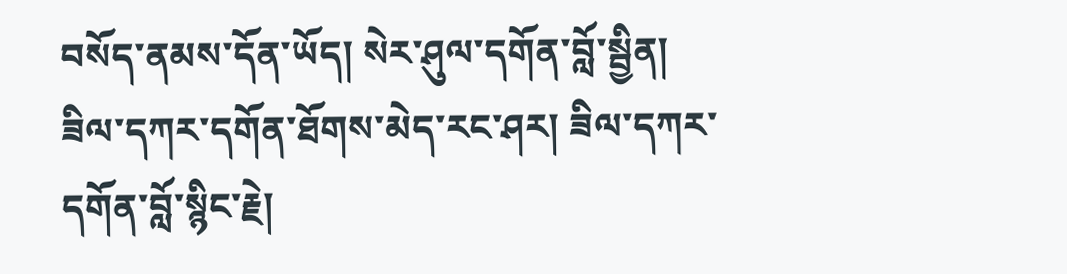བསོད་ནམས་དོན་ཡོད། སེར་ཤུལ་དགོན་བློ་སྦྱིན། ཟིལ་དཀར་དགོན་ཐོགས་མེད་རང་ཤར། ཟིལ་དཀར་དགོན་བློ་སྙིང་རྗེ།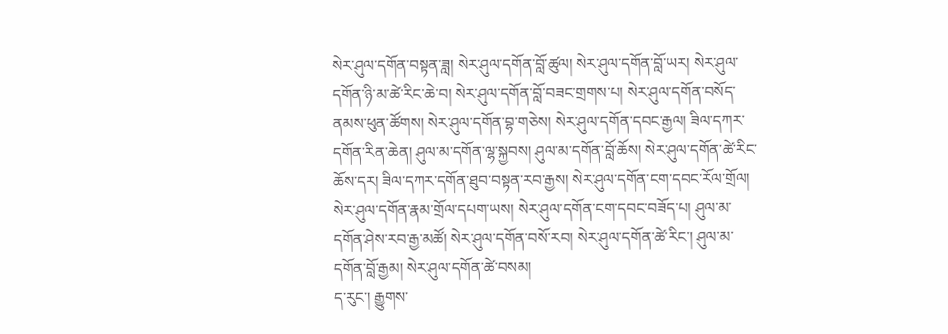སེར་ཤུལ་དགོན་བསྟན་ཟླ། སེར་ཤུལ་དགོན་བློ་ཚུལ། སེར་ཤུལ་དགོན་བློ་ཡར། སེར་ཤུལ་དགོན་ཉི་མ་ཚེ་རིང་ཆེ་བ། སེར་ཤུལ་དགོན་བློ་བཟང་གྲགས་པ། སེར་ཤུལ་དགོན་བསོད་ནམས་ཕུན་ཚོགས། སེར་ཤུལ་དགོན་བྷ་གཅེས། སེར་ཤུལ་དགོན་དབང་རྒྱལ། ཟིལ་དཀར་དགོན་རིན་ཆེན། ཤུལ་མ་དགོན་ལྷ་སྐྱབས། ཤུལ་མ་དགོན་བློ་ཆོས། སེར་ཤུལ་དགོན་ཚེ་རིང་ཆོས་དར། ཟིལ་དཀར་དགོན་ཐུབ་བསྟན་རབ་རྒྱས། སེར་ཤུལ་དགོན་ངག་དབང་རོལ་གྲོལ། སེར་ཤུལ་དགོན་རྣམ་གྲོལ་དཔག་ཡས། སེར་ཤུལ་དགོན་ངག་དབང་བཟོད་པ། ཤུལ་མ་དགོན་ཤེས་རབ་རྒྱ་མཚོ། སེར་ཤུལ་དགོན་བསོ་རབ། སེར་ཤུལ་དགོན་ཚེ་རིང་། ཤུལ་མ་དགོན་བློ་རྒྱམ། སེར་ཤུལ་དགོན་ཚེ་བསམ།
ད་རུང་། རྒྱུགས་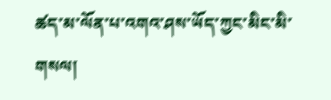ཚད་མ་ལོན་པ་འགའ་ཤས་ཡོད་ཀྱང་མིང་མི་གསལ།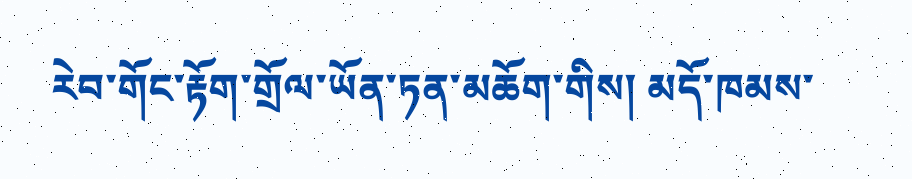རེབ་གོང་རྟོག་གྲོལ་ཡོན་ཏན་མཆོག་གིས། མདོ་ཁམས་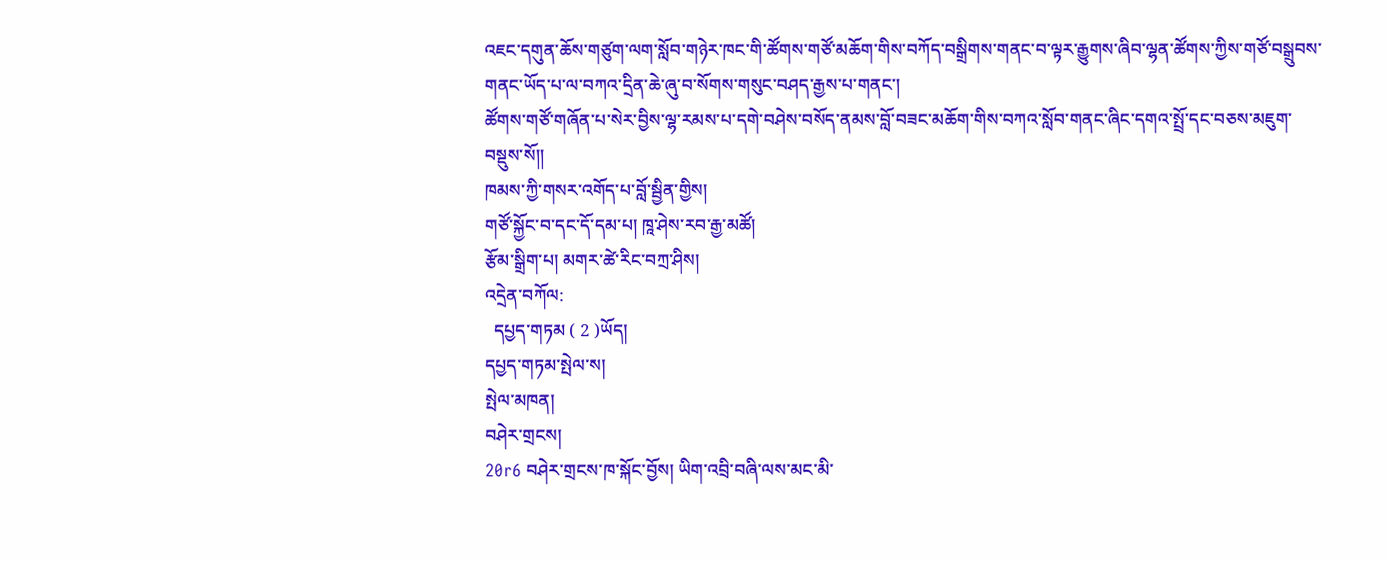འཇང་དགུན་ཆོས་གཙུག་ལག་སློབ་གཉེར་ཁང་གི་ཚོགས་གཙོ་མཆོག་གིས་བཀོད་བསྒྲིགས་གནང་བ་ལྟར་རྒྱུགས་ཞིབ་ལྷན་ཚོགས་ཀྱིས་གཙོ་བསྒྲུབས་གནང་ཡོད་པ་ལ་བཀའ་དྲིན་ཆེ་ཞུ་བ་སོགས་གསུང་བཤད་རྒྱས་པ་གནང་།
ཚོགས་གཙོ་གཞོན་པ་སེར་བྱིས་ལྷ་རམས་པ་དགེ་བཤེས་བསོད་ནམས་བློ་བཟང་མཆོག་གིས་བཀའ་སློབ་གནང་ཞིང་དགའ་སྤྲོ་དང་བཅས་མཇུག་བསྡུས་སོ།།
ཁམས་ཀྱི་གསར་འགོད་པ་བློ་སྦྱིན་གྱིས།
གཙོ་སྐྱོང་བ་དང་དོ་དམ་པ། ཁཱ་ཤེས་རབ་རྒྱ་མཚོ།
རྩོམ་སྒྲིག་པ། མགར་ཚེ་རིང་བཀྲ་ཤིས།
འདྲེན་བཀོལ:
  དཔྱད་གཏམ ( 2 )ཡོད།
དཔྱད་གཏམ་སྤེལ་ས།
སྤེལ་མཁན།
བཤེར་གྲངས།
20r6 བཤེར་གྲངས་ཁ་སྐོང་བྱོས། ཡིག་འབྲི་བཞི་ལས་མང་མི་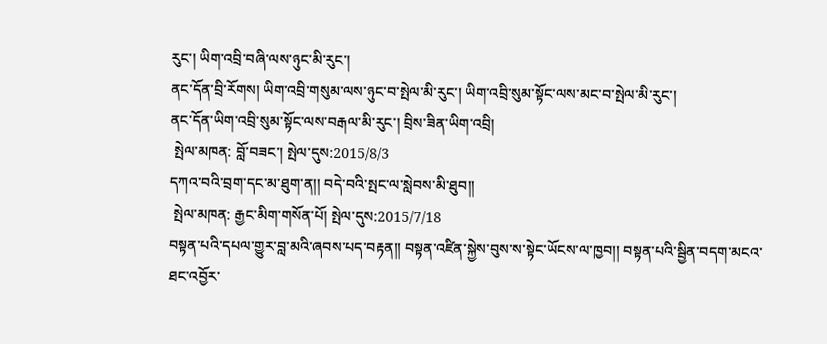རུང་། ཡིག་འབྲི་བཞི་ལས་ཉུང་མི་རུང་།
ནང་དོན་བྲི་རོགས། ཡིག་འབྲི་གསུམ་ལས་ཉུང་བ་སྤེལ་མི་རུང་། ཡིག་འབྲི་སུམ་སྟོང་ལས་མང་བ་སྤེལ་མི་རུང་།
ནང་དོན་ཡིག་འབྲི་སུམ་སྟོང་ལས་བརྒལ་མི་རུང་། བྲིས་ཟིན་ཡིག་འབྲི།
 སྤེལ་མཁན: བློ་བཟང་། སྤེལ་དུས:2015/8/3
དཀའ་བའི་བྲག་དང་མ་ཐུག་ན།། བདེ་བའི་སྤང་ལ་སླེབས་མི་ཐུབ།།
 སྤེལ་མཁན: རྒྱང་མིག་གསོན་པོ། སྤེལ་དུས:2015/7/18
བསྟན་པའི་དཔལ་གྱུར་བླ་མའི་ཞབས་པད་བརྟན།། བསྟན་འཛིན་སྐྱེས་བུས་ས་སྟེང་ཡོངས་ལ་ཁྱབ།། བསྟན་པའི་སྦྱིན་བདག་མངའ་ཐང་འབྱོར་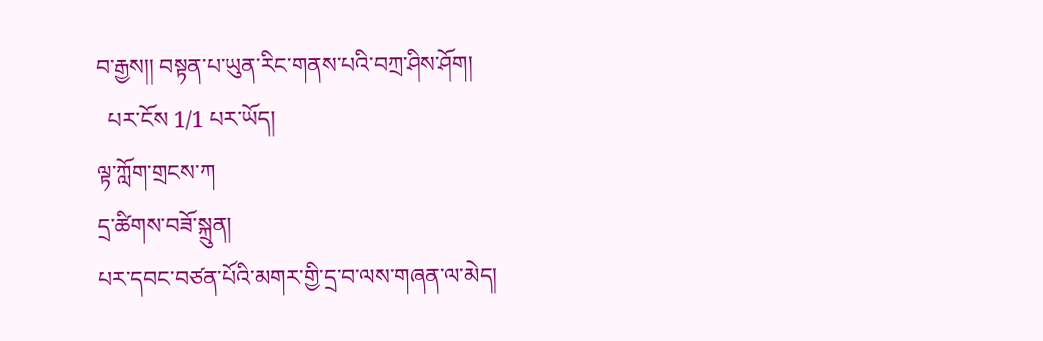བ་རྒྱས།། བསྟན་པ་ཡུན་རིང་གནས་པའི་བཀྲ་ཤིས་ཤོག།
  པར་ངོས 1/1 པར་ཡོད།
ལྟ་ཀློག་གྲངས་ཀ
དྲ་ཚིགས་བཟོ་སྐྲུན།
པར་དབང་བཙན་པོའི་མགར་གྱི་དྲ་བ་ལས་གཞན་ལ་མེད།